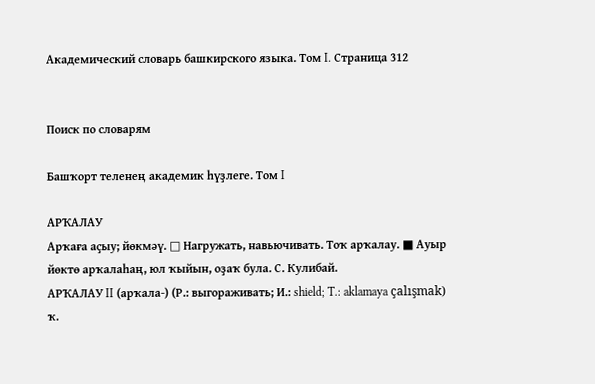Академический словарь башкирского языка. Том I. Страница 312


Поиск по словарям

Башҡорт теленең академик һүҙлеге. Том I

АРҠАЛАУ
Арҡаға аҫыу; йөкмәү. □ Нагружать, навьючивать. Тоҡ арҡалау. ■ Ауыр йөктө арҡалаһаң, юл ҡыйын, оҙаҡ була. С. Кулибай.
АРҠАЛАУ II (арҡала-) (Р.: выгораживать; И.: shield; T.: aklamaya çalışmak) ҡ.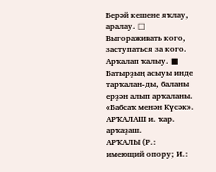Берәй кешене яҡлау, аралау. □ Выгораживать кого, заступаться за кого. Арҡалап ҡалыу. ■ Батырҙың асыуы инде тарҡалан-ды, баланы ерҙән алып арҡаланы. «Бабсаҡ менән Күсәк».
АРҠАЛАШ и. ҡар. арҡаҙаш.
АРҠАЛЫ (Р.: имеющий опору; И.: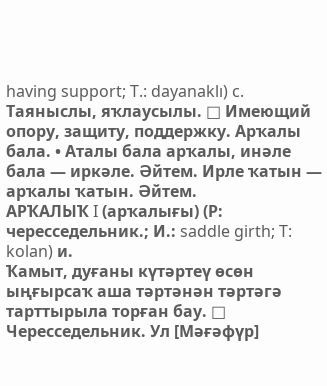having support; T.: dayanaklı) c.
Таяныслы, яҡлаусылы. □ Имеющий опору, защиту, поддержку. Арҡалы бала. • Аталы бала арҡалы, инәле бала — иркәле. Әйтем. Ирле ҡатын — арҡалы ҡатын. Әйтем.
АРҠАЛЫҠ I (арҡалығы) (Р: чересседельник.; И.: saddle girth; T: kolan) и.
Ҡамыт, дуғаны күтәртеү өсөн ыңғырсаҡ аша тәртәнән тәртәгә тарттырыла торған бау. □ Чересседельник. Ул [Мәғәфүр]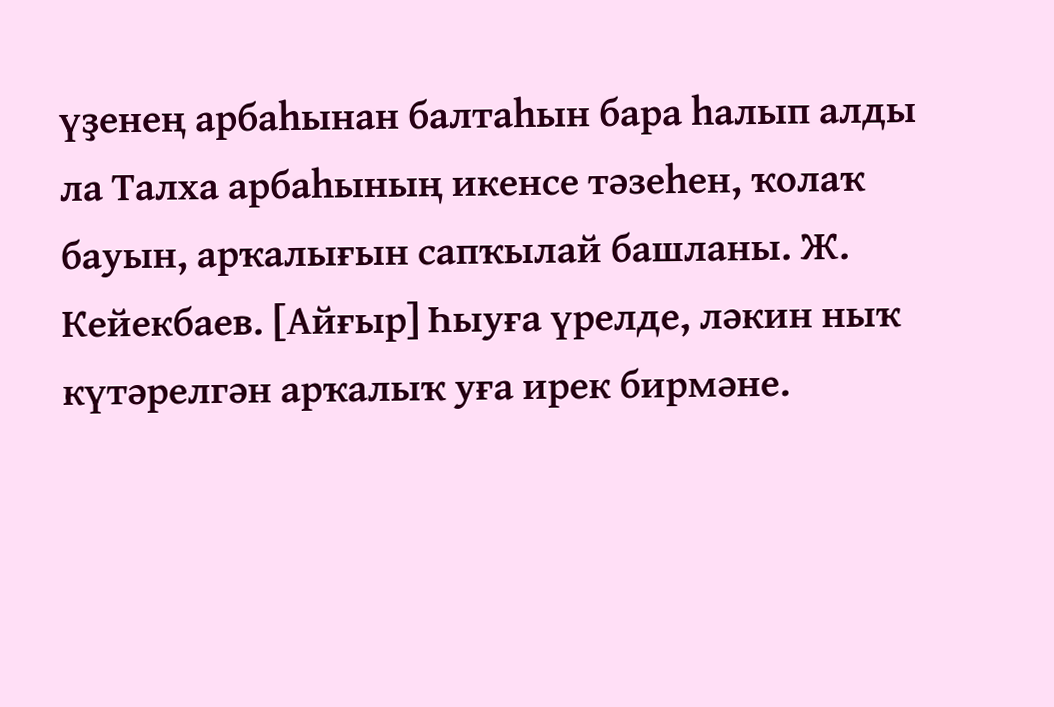үҙенең арбаһынан балтаһын бара һалып алды ла Талха арбаһының икенсе тәзеһен, ҡолаҡ бауын, арҡалығын сапҡылай башланы. Ж. Кейекбаев. [Айғыр] Һыуға үрелде, ләкин ныҡ күтәрелгән арҡалыҡ уға ирек бирмәне.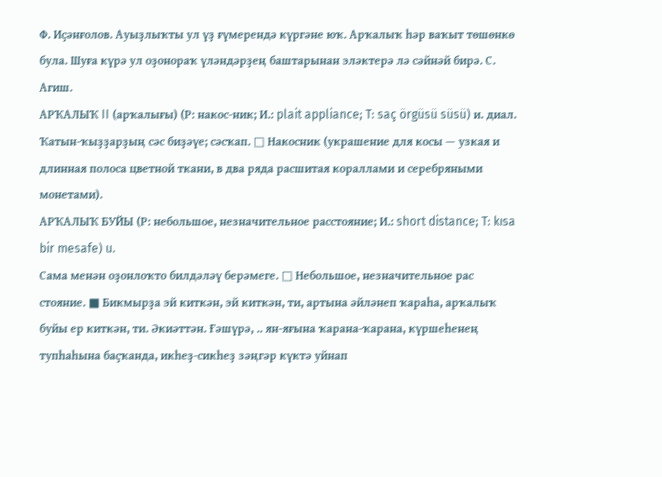Ф. Иҫәнғолов. Ауыҙлыҡты ул үҙ ғүмерендә күргәне юҡ. Арҡалыҡ һәр ваҡыт төшөнкө була. Шуға күрә ул оҙонораҡ үләндәрҙең баштарынан эләктерә лә сәйнәй бирә. С. Агиш.
АРҠАЛЫҠ II (арҡалығы) (Р: накос-ник; И.: plait appliance; T: saç örgüsü süsü) и. диал.
Ҡатын-ҡыҙҙарҙың сәс биҙәүе; сәсҡап. □ Накосник (украшение для косы — узкая и длинная полоса цветной ткани, в два ряда расшитая кораллами и серебряными монетами).
АРҠАЛЫҠ БУЙЫ (Р: небольшое, незначительное расстояние; И.: short distance; T: kısa bir mesafe) u.
Сама менән оҙонлоҡто билдәләү берәмеге. □ Небольшое, незначительное рас
стояние. ■ Бикмырҙа эй киткән, эй киткән, ти, артына әйләнеп ҡараһа, арҡалыҡ буйы ер киткән, ти. Әкиәттән. Ғәшүрә, .. ян-яғына ҡарана-ҡарана, күршеһенең тупһаһына баҫҡанда, икһеҙ-сикһеҙ зәңгәр күктә уйнап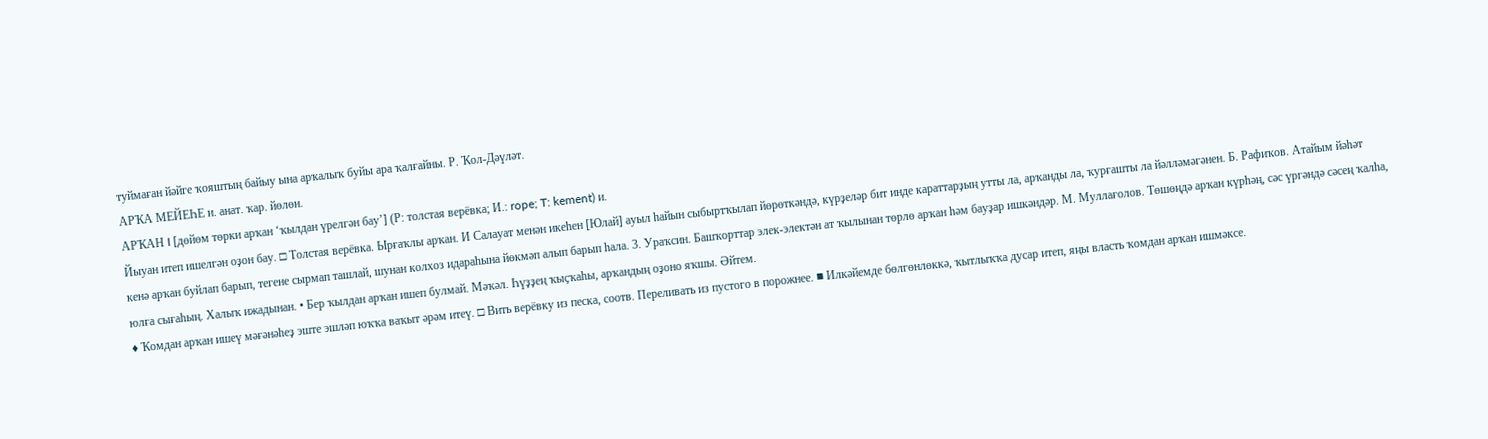туймаған йәйге ҡояштың байыу ына арҡалыҡ буйы ара ҡалғайны. Р. Ҡол-Дәүләт.
АРҠА МЕЙЕҺЕ и. анат. ҡар. йөлөн.
АРҠАН I [дөйөм төрки арҡан ‘ҡылдан үрелгән бау’] (Р: толстая верёвка; И.: rope; T: kement) и.
Йыуан итеп ишелгән оҙон бау. □ Толстая верёвка. Ырғаҡлы арҡан. И Салауат менән икеһен [Юлай] ауыл һайын сыбыртҡылап йөрөткәндә, күрҙеләр бит инде караттарҙың утты ла, арҡанды ла, ҡурғашты ла йәлләмәгәнен. Б. Рафиҡов. Атайым йәһәт кенә арҡан буйлап барып, тегене сырмап ташлай, шунан колхоз идараһына йөкмәп алып барып һала. 3. Ураҡсин. Башҡорттар элек-электән ат ҡылынан төрлө арҡан һәм бауҙар ишкәндәр. М. Муллағолов. Төшөңдә арҡан күрһәң, сәс үргәндә сәсең ҡалһа, юлға сығаһың. Халыҡ ижадынан. • Бер ҡылдан арҡан ишеп булмай. Мәҡәл. Һүҙҙең ҡыҫҡаһы, арҡандың оҙоно яҡшы. Әйтем.
♦ Ҡомдан арҡан ишеү мәғәнәһеҙ эште эшләп юҡҡа ваҡыт әрәм итеү. □ Вить верёвку из песка, соотв. Переливать из пустого в порожнее. ■ Илкәйемде бөлгөнлөккә, ҡытлыҡҡа дусар итеп, яңы власть ҡомдан арҡан ишмәксе.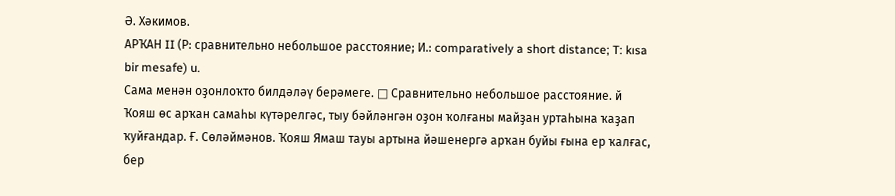Ә. Хәкимов.
АРҠАН II (Р: сравнительно небольшое расстояние; И.: comparatively a short distance; T: kısa bir mesafe) u.
Сама менән оҙонлоҡто билдәләү берәмеге. □ Сравнительно небольшое расстояние. й Ҡояш өс арҡан самаһы күтәрелгәс, тыу бәйләнгән оҙон ҡолғаны майҙан уртаһына ҡаҙап ҡуйғандар. Ғ. Сөләймәнов. Ҡояш Ямаш тауы артына йәшенергә арҡан буйы ғына ер ҡалғас, бер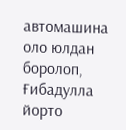автомашина оло юлдан боролоп, Ғибадулла йорто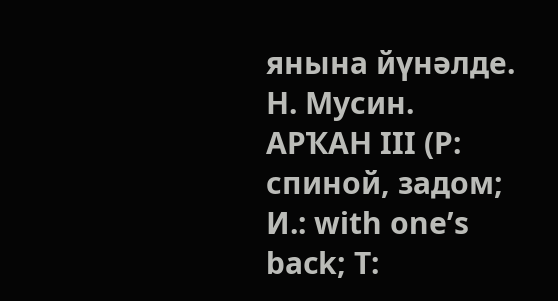янына йүнәлде. Н. Мусин.
АРҠАН III (Р: спиной, задом; И.: with one’s back; T: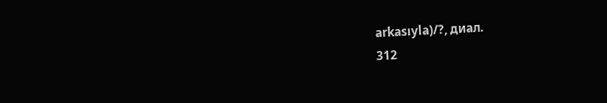arkasıyla)/?, диал.
312